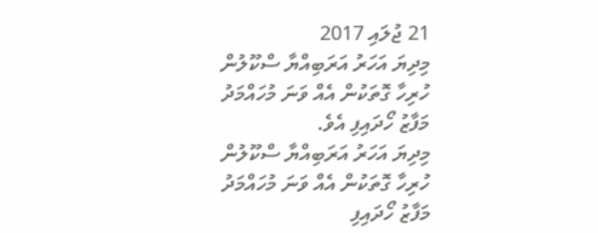21 ޖުލައި 2017
މިދިޔަ އަހަރު އަރަބިއްޔާ ސްކޫލުން ހުރިހާ ގޮތަކުން އެއް ވަނަ މުހައްމަދު މަފާޒު ހޯދައިފި އެވެ.
މިދިޔަ އަހަރު އަރަބިއްޔާ ސްކޫލުން ހުރިހާ ގޮތަކުން އެއް ވަނަ މުހައްމަދު މަފާޒު ހޯދައިފި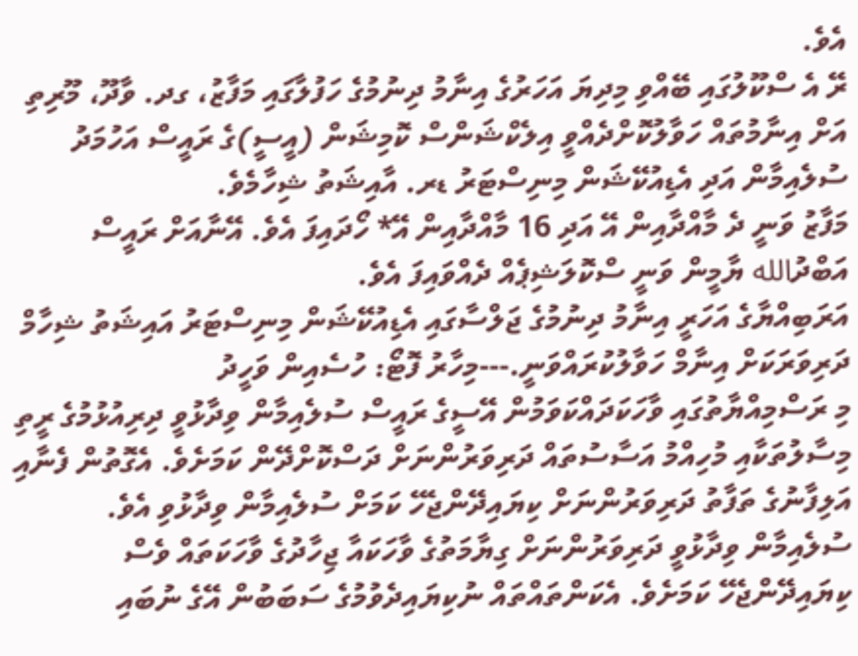އެވެ.
ރޭ އެ ސްކޫލުގައި ބޭއްވި މިދިޔަ އަހަރުގެ އިނާމު ދިނުމުގެ ހަފުލާގައި މަފާޒު، ގދ. ވާދޫ، މޫރިތި އަށް އިނާމުތައް ހަވާލުކޮށްދެއްވީ އިލެކްޝަންސް ކޮމިޝަން (އީސީ)ގެ ރައީސް އަހުމަދު ސުލެއިމާން އަދި އެޑިއުކޭޝަން މިނިސްޓަރު ޑރ. އާއިޝަތު ޝިހާމެވެ.
މަފާޒު ވަނީ ދެ މާއްދާއިން އޭ އަދި 16 މާއްދާއިން އޭ* ހޯދައިފަ އެވެ. އޭނާއަށް ރައީސް އަބްދުالله ޔާމީން ވަނީ ސްކޮލަޝިޕެއް ދެއްވައިފަ އެވެ.
އަރަބިއްޔާގެ އަހަރީ އިނާމު ދިނުމުގެ ޖަލްސާގައި އެޑިއުކޭޝަން މިނިސްޓަރު އައިޝަތު ޝިހާމް ދަރިވަރަކަށް އިނާމް ހަވާލުކުރައްވަނީ.---މިހާރު ފޮޓޯ: ހުސެއިން ވަހީދު
މި ރަސްމިއްޔާތުގައި ވާހަކަދައްކަވަމުން އޭސީގެ ރައީސް ސުލެއިމާން ވިދާޅުވީ ދިރިއުޅުމުގެ ރީތި މިސާލުތަކާއި މުހިއްމު އަސާސުތައް ދަރިވަރުންނަށް ދަސްކޮށްދޭން ކަމަށެވެ. އެގޮތުން ފެނާއި އަލިފާނުގެ ތަފާތު ދަރިވަރުންނަށް ކިޔައިދޭންޖެހޭ ކަމަށް ސުލެއިމާން ވިދާޅުވި އެވެ.
ސުލެއިމާން ވިދާޅުވީ ދަރިވަރުންނަށް ގިޔާމަތުގެ ވާހަކައާ ޖިހާދުގެ ވާހަކަތައް ވެސް ކިޔައިދޭންޖެހޭ ކަމަށެވެ. އެކަންތައްތައް ނުކިޔައިދެވުމުގެ ސަބަބުން އޭގެ ނުބައި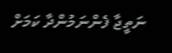ނަތީޖާ ފެންނަމުންދާ ކަމަށް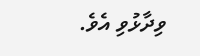ވިދާޅުވި އެވެ.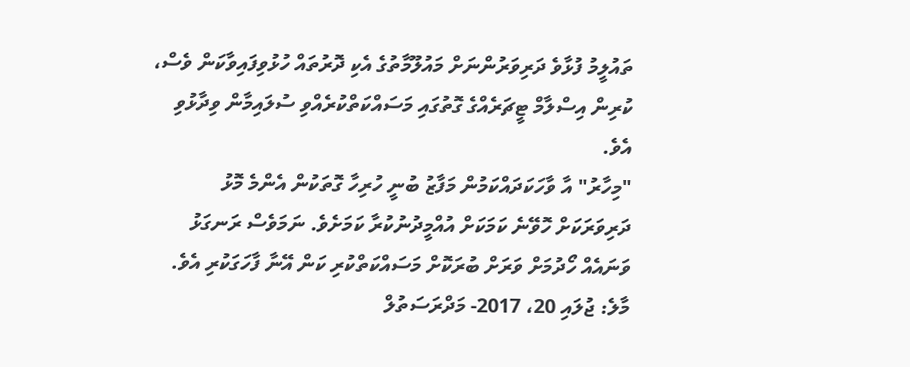ތައުލީމު ފުޅާވެ ދަރިވަރުންނަށް މައުލޫމާތުގެ އެކި ދޮރުތައް ހުޅުވިފައިވާކަން ވެސް، ކުރިން އިސްލާމް ޓީޗަރެއްގެ ގޮތުގައި މަސައްކަތްކުރެއްވި ސުލައިމާން ވިދާޅުވި އެވެ.
"މިހާރު" އާ ވާހަކަދައްކަމުން މަފާޒު ބުނީ ހުރިހާ ގޮތަކުން އެންމެ މޮޅު ދަރިވަރަކަށް ހޮވޭނެ ކަމަކަށް އުއްމީދުނުކުރާ ކަމަށެވެ. ނަމަވެސް ރަނގަޅު ވަނައެއް ހޯދުމަށް ވަރަށް ބުރަކޮށް މަސައްކަތްކުރި ކަން އޭނާ ފާހަގަކުރި އެވެ.
މާލެ: ޖުލައި 20، 2017- މަދްރަސަތުލް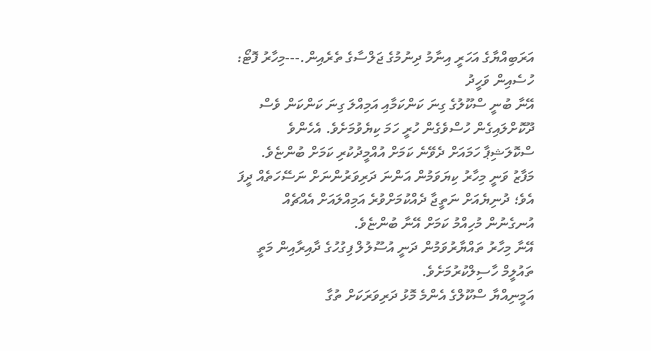އަރަބިއްޔާގެ އަހަރީ އިނާމު ދިނުމުގެ ޖަލްސާގެ ތެރެއިން.---މިހާރު ފޮޓޯ: ހުސެއިން ވަހީދު
އޭނާ ބުނީ ސްކޫލުގެ ގިނަ ކަންކަމާއި އަމިއްލަ ގިނަ ކަންކަން ވެސް ދޫކޮށްލައިގެން ހުސްވެގެން ހުރީ ހަމަ ކިޔެވުމަށެވެ. އެހެންވެ ސްކޮލަޝިޕާ ހަމައަށް ދެވޭނެ ކަމަށް އުއްމީދުކުރި ކަމަށް ބުންޏެވެ.
މަފާޒު ވަނީ މިހާރު ކިޔަވަމުން އަންނަ ދަރިވަރުންނަށް ނަސޭހަތެއް ދީފަ އެވެ؛ ދުނިޔެއަށް ނަތީޖާ ދެއްކުމަށްވުރެ އަމިއްލައަށް އެއްޗެއް އުނގެނުން މުހިއްމު ކަމަށް އޭނާ ބުންޏެވެ.
އޭނާ މިހާރު ތައްޔާރުވަމުން ދަނީ އުސޫލުލް ފިގުހުގެ ދާއިރާއިން މަތީ ތައުލީމް ހާސިލްކުރުމަށެވެ.
އަމީނިއްޔާ ސްކޫލްގެ އެންމެ މޮޅު ދަރިވަރަކަށް ތުގާ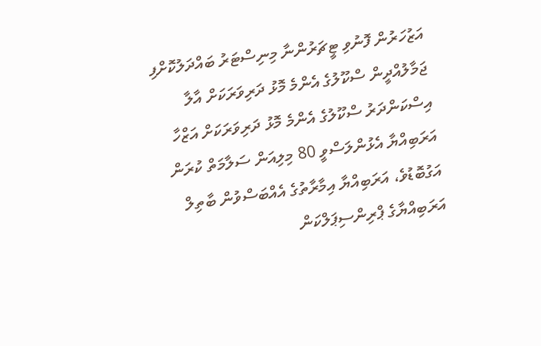އަޒުހަރުން ފޮނުވި ޓީޗަރުންނާ މިނިސްޓަރު ބައްދަލުކޮށްފި
ޖަމާލުއްދީން ސްކޫލުގެ އެންމެ މޮޅު ދަރިވަރަކަށް އާލާ
އިސްކަންދަރު ސްކޫލުގެ އެންމެ މޮޅު ދަރިވަރަކަށް އަޒްހާ
އަރަބިއްޔާ އެޅުންލަސްވީ 80 މިލިއަން ސަލާމަތް ކުރަން
އަގުބޮޑުވެ، އަރަބިއްޔާ އިމާރާތުގެ އެއްބަސްވުން ބާތިލް
އަރަބިއްޔާގެ ޕްރިންސިޕަލްކަން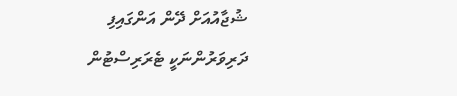ޝުޖާއުއަށް ދޭން އަންގައިފި
ދަރިވަރުންނަކީ ޓެރަރިސްޓުން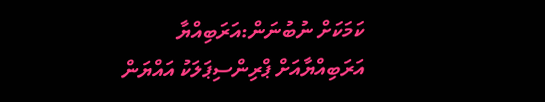ކަމަކަށް ނުބުނަން:އަރަބިއްޔާ
އަރަބިއްޔާއަށް ޕްރިންސިޕަލަކު އައްޔަން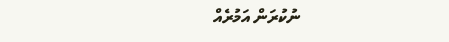ނުކުރަން އަމުރެއް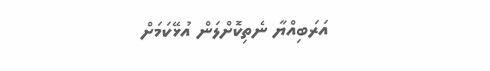އަރަބިއްޔާ ނެތިކޮށްލަން އުޅޭކަމަށް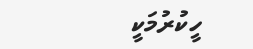ހީކުރުމަކީ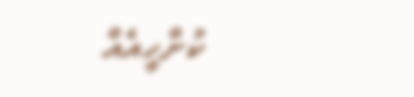ކުށްހީއެއް